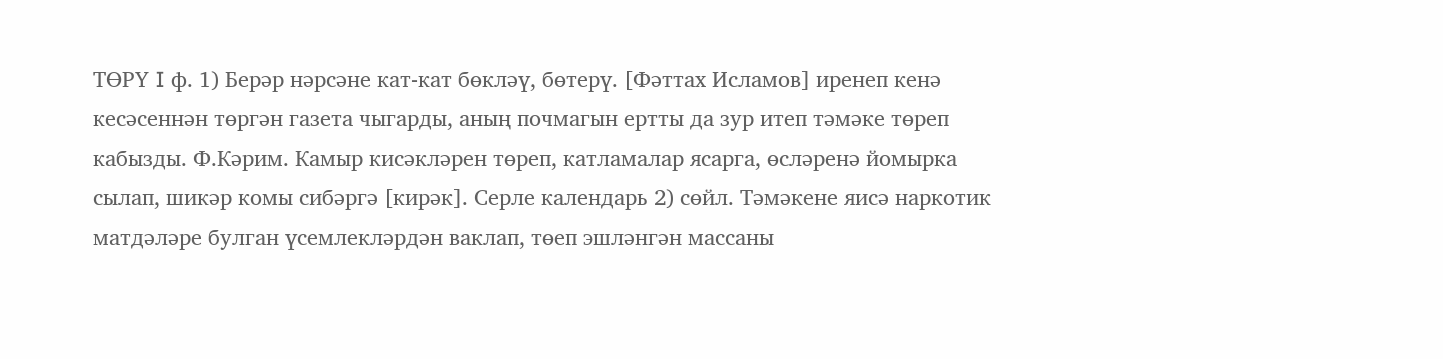ТӨРҮ I ф. 1) Берәр нәрсәне кат-кат бөкләү, бөтерү. [Фәттах Исламов] иренеп кенә кесәсеннән төргән газета чыгарды, аның почмагын ертты да зур итеп тәмәке төреп кабызды. Ф.Кәрим. Камыр кисәкләрен төреп, катламалар ясарга, өсләренә йомырка сылап, шикәр комы сибәргә [кирәк]. Серле календарь 2) сөйл. Тәмәкене яисә наркотик матдәләре булган үсемлекләрдән ваклап, төеп эшләнгән массаны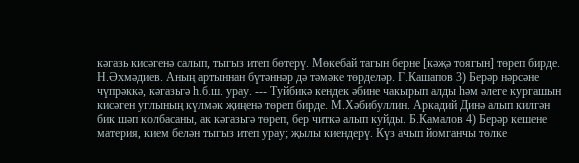кәгазь кисәгенә салып, тыгыз итеп бөтерү. Мөкебай тагын берне [кәҗә тоягын] төреп бирде. Н.Әхмәдиев. Аның артыннан бүтәннәр дә тәмәке төрделәр. Г.Кашапов 3) Берәр нәрсәне чүпрәккә, кәгазьгә һ.б.ш. урау. --- Туйбикә кендек әбине чакырып алды һәм әлеге кургашын кисәген углының күлмәк җиңенә төреп бирде. М.Хәбибуллин. Аркадий Динә алып килгән бик шәп колбасаны, ак кәгазьгә төреп, бер читкә алып куйды. Б.Камалов 4) Берәр кешене материя, кием белән тыгыз итеп урау; җылы киендерү. Күз ачып йомганчы төлке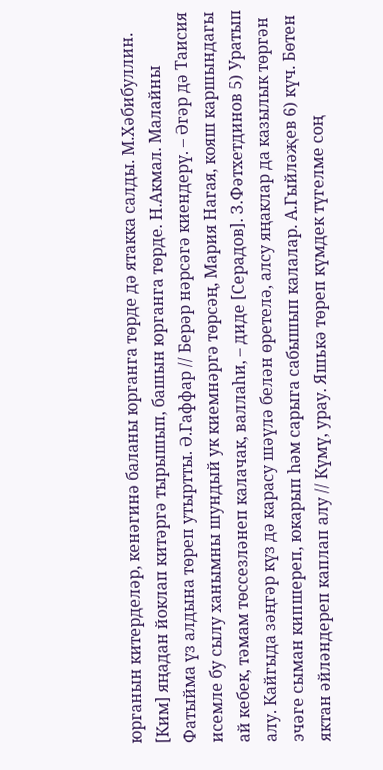юрганын китерделәр, кенәгинә баланы юрганга төрде дә ятакка салды. М.Хәбибуллин. [Ким] яңадан йоклап китәргә тырышып, башын юрганга төрде. Н.Акмал. Малайны Фатыйма үз алдына төреп утыртты. Ә.Гаффар // Берәр нәрсәгә киендерү. – Әгәр дә Таисия исемле бу сылу ханымны шундый ук киемнәргә төрсәң, Мария Нагая, кояш каршындагы ай кебек, тәмам төссезләнеп калачак, валлаһи, – диде [Серадов]. З.Фәтхетдинов 5) Уратып алу. Кайгыда зәңгәр күз дә карасу шәүлә белән өретелә, алсу яңаклар да казылык төргән эчәге сыман кипшереп, юкарып һәм сарыга сабышып калалар. А.Гыйләҗев 6) күч. Бөтен яктан әйләндереп каплап алу // Күмү, урау. Яшькә төреп күмдек түгелме соң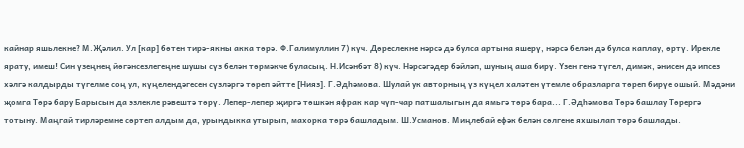кайнар яшьлекне? М.Җәлил. Ул [кар] бөтен тирә-якны акка төрә. Ф.Галимуллин 7) күч. Дөреслекне нәрсә дә булса артына яшерү, нәрсә белән дә булса каплау, өртү. Ирекле ярату, имеш! Син үзеңнең йөгәнсезлегеңне шушы сүз белән төрмәкче буласың. Н.Исәнбәт 8) күч. Нәрсәгәдер бәйләп, шуның аша бирү. Үзен генә түгел, димәк, әнисен дә ипсез хәлгә калдырды түгелме соң ул, күңелендәгесен сүзләргә төреп әйтте [Нияз]. Г.Әдһәмова. Шулай ук авторның үз күңел халәтен үтемле образларга төреп бирүе ошый. Мәдәни җомга Төрә бару Барысын да эзлекле рәвештә төрү. Лепер-лепер җиргә төшкән яфрак кар чүп-чар патшалыгын да ямьгә төрә бара... Г.Әдһәмова Төрә башлау Төрергә тотыну. Маңгай тирләремне сөртеп алдым да, урындыкка утырып, махорка төрә башладым. Ш.Усманов. Миңлебай ефәк белән сөлгене яхшылап төрә башлады.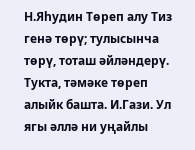Н.Яһудин Төреп алу Тиз генә төрү; тулысынча төрү, тоташ әйләндерү. Тукта, тәмәке төреп алыйк башта. И.Гази. Ул ягы әллә ни уңайлы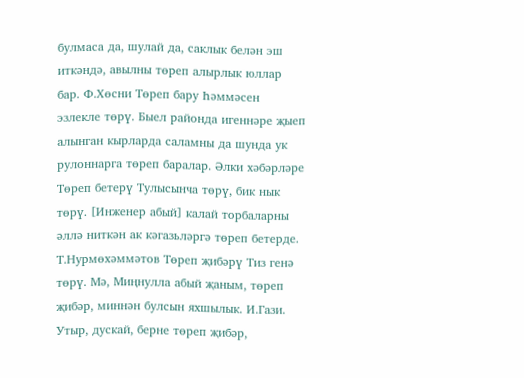булмаса да, шулай да, саклык белән эш иткәндә, авылны төреп алырлык юллар бар. Ф.Хөсни Төреп бару Һәммәсен эзлекле төрү. Быел районда игеннәре җыеп алынган кырларда саламны да шунда ук рулоннарга төреп баралар. Әлки хәбәрләре Төреп бетерү Тулысынча төрү, бик нык төрү. [Инженер абый] калай торбаларны әллә ниткән ак кәгазьләргә төреп бетерде. Т.Нурмөхәммәтов Төреп җибәрү Тиз генә төрү. Мә, Миңнулла абый җаным, төреп җибәр, миннән булсын яхшылык. И.Гази. Утыр, дускай, берне төреп җибәр,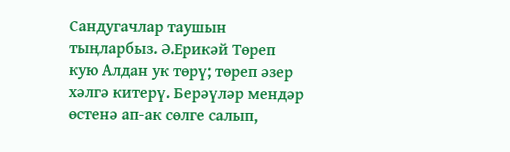Сандугачлар таушын тыңларбыз. Ә.Ерикәй Төреп кую Алдан ук төрү; төреп әзер хәлгә китерү. Берәүләр мендәр өстенә ап-ак сөлге салып,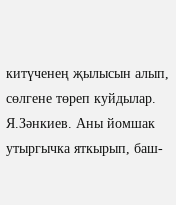китүченең җылысын алып, сөлгене төреп куйдылар. Я.Зәнкиев. Аны йомшак утыргычка яткырып, баш-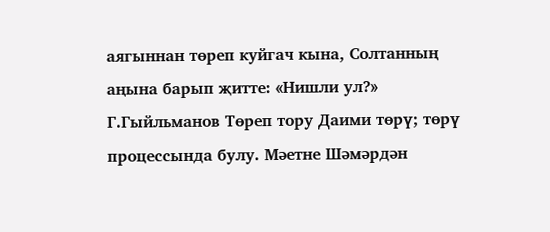аягыннан төреп куйгач кына, Солтанның аңына барып җитте: «Нишли ул?» Г.Гыйльманов Төреп тору Даими төрү; төрү процессында булу. Мәетне Шәмәрдән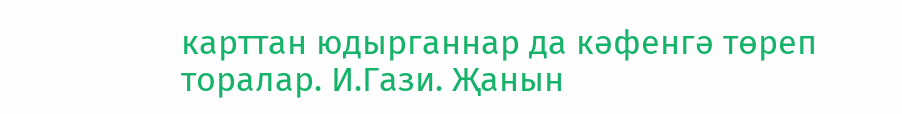карттан юдырганнар да кәфенгә төреп торалар. И.Гази. Җанын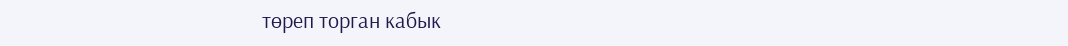төреп торган кабык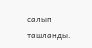салып ташланды.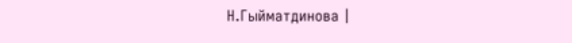Н.Гыйматдинова |